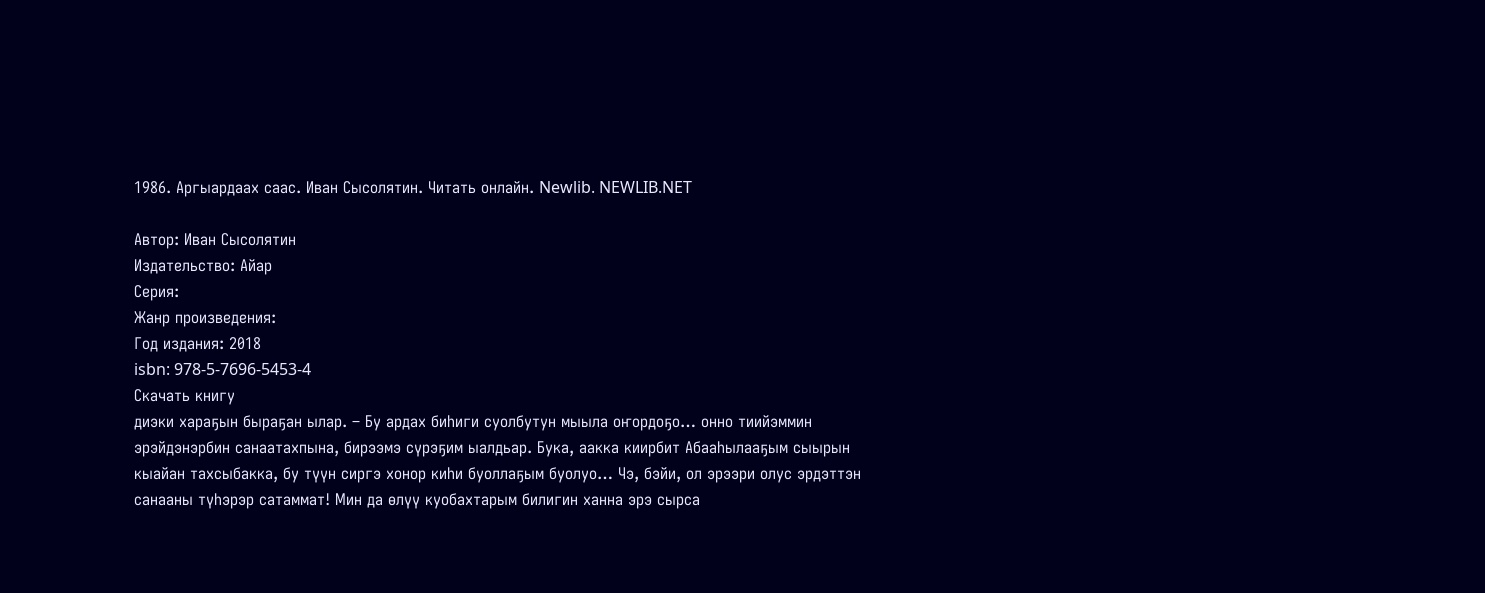1986. Аргыардаах саас. Иван Сысолятин. Читать онлайн. Newlib. NEWLIB.NET

Автор: Иван Сысолятин
Издательство: Айар
Серия:
Жанр произведения:
Год издания: 2018
isbn: 978-5-7696-5453-4
Скачать книгу
диэки хараҕын быраҕан ылар. – Бу ардах биhиги суолбутун мыыла оҥордоҕо… онно тиийэммин эрэйдэнэрбин санаатахпына, бирээмэ сүрэҕим ыалдьар. Бука, аакка киирбит Абааhылааҕым сыырын кыайан тахсыбакка, бу түүн сиргэ хонор киhи буоллаҕым буолуо… Чэ, бэйи, ол эрээри олус эрдэттэн санааны түhэрэр сатаммат! Мин да өлүү куобахтарым билигин ханна эрэ сырса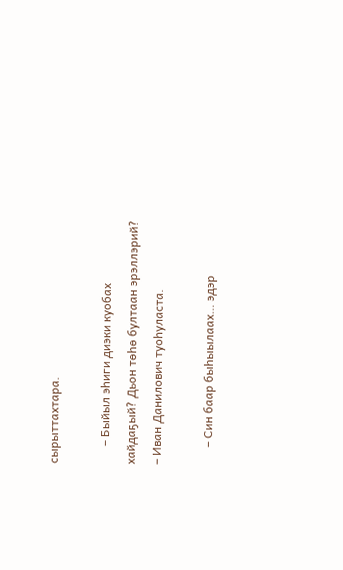сырыттахтара.

      – Быйыл эhиги диэки куобах хайдаҕый? Дьон төhө бултаан эрэллэрий? – Иван Данилович туоhуласта.

      – Син баар быhыылаах… эдэр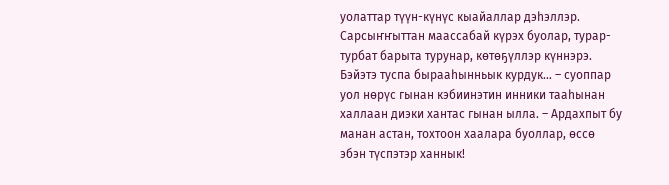уолаттар түүн-күнүс кыайаллар дэhэллэр. Сарсыҥҥыттан маассабай күрэх буолар, турар-турбат барыта турунар, көтөҕүллэр күннэрэ. Бэйэтэ туспа бырааhынньык курдук… – суоппар уол нөрүс гынан кэбиинэтин инники тааhынан халлаан диэки хантас гынан ылла. – Ардахпыт бу манан астан, тохтоон хаалара буоллар, өссө эбэн түспэтэр ханнык!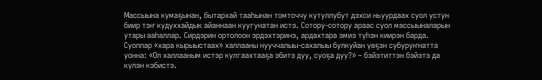Массыына кумаҕынан, бытархай тааhынан томточчу кутуллубут дэхси ньуурдаах суол устун биир тэҥ кудуххайдык айаннаан куугунатан истэ. Сотору-сотору араас суол массыыналарын утары ааhаллар. Сирдэрин ортолоон эрдэхтэринэ, ардахтара эмиэ түhэн киирэн барда. Суоппар «хара кырыыстаах» халлааны нууччалыы-сахалыы булкуйан үөҕэн субуруҥнатта уонна: «Ол халлааным истэр кулгаахтааҕа эбитэ дуу, суоҕа дуу?» – бэйэтиттэн бэйэтэ да күлэн кэбистэ.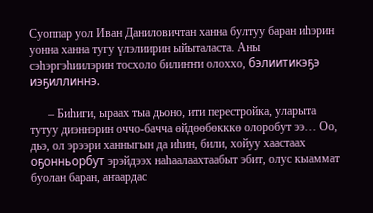Суоппар уол Иван Даниловичтан ханна бултуу баран иhэрин уонна ханна тугу үлэлиирин ыйыталаста. Аны сэhэргэhиилэрин тосхоло билиҥҥи олоххо, бэлиитикэҕэ иэҕиллиннэ.

      – Биhиги, ыраах тыа дьоно, ити перестройка, уларыта тутуу диэннэрин оччо-бачча өйдөөбөкккө олоробут ээ… Оо, дьэ, ол эрээри ханныгын да иhин, били, хойуу хаастаах оҕонньорбут эрэйдээх наhаалаахтаабыт эбит, олус кыаммат буолан баран, аҥаардас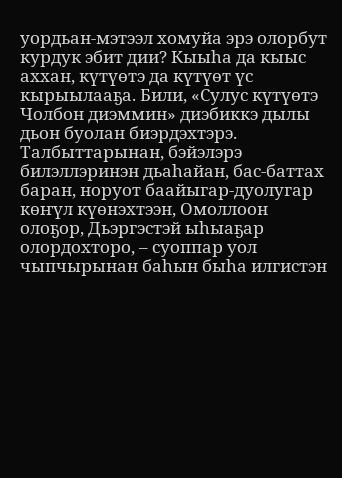уордьан-мэтээл хомуйа эрэ олорбут курдук эбит дии? Кыыhа да кыыс аххан, күтүөтэ да күтүөт үс кырыылааҕа. Били, «Сулус күтүөтэ Чолбон диэммин» диэбиккэ дылы дьон буолан биэрдэхтэрэ. Талбыттарынан, бэйэлэрэ билэллэринэн дьаhайан, бас-баттах баран, норуот баайыгар-дуолугар көҥүл күөнэхтээн, Омоллоон олоҕор, Дьэргэстэй ыhыаҕар олордохторо, – суоппар уол чыпчырынан баhын быhа илгистэн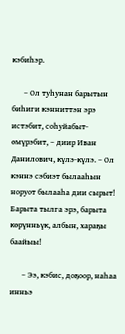кэбиhэр.

      – Ол туhунан барытын биhиги кэнниттэн эрэ истэбит, соhуйабыт-өмүрэбит, – диир Иван Данилович, күлэ-күлэ. – Ол кэннэ сэбиэт былааhын норуот былааhа дии сырыт! Барыта тылга эрэ, барыта көрүнньүк, албын, хараҕы баайыы!

      – Ээ, кэбис, доҕоор, наhаа инньэ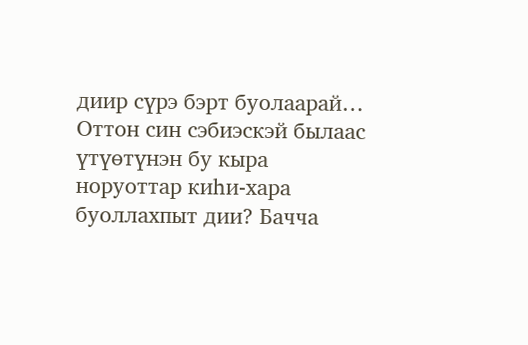диир сүрэ бэрт буолаарай… Оттон син сэбиэскэй былаас үтүөтүнэн бу кыра норуоттар киhи-хара буоллахпыт дии? Бачча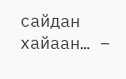сайдан хайаан… –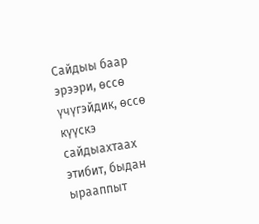Сайдыы баар эрээри, өссө үчүгэйдик, өссө күүскэ сайдыахтаах этибит, быдан ырааппыт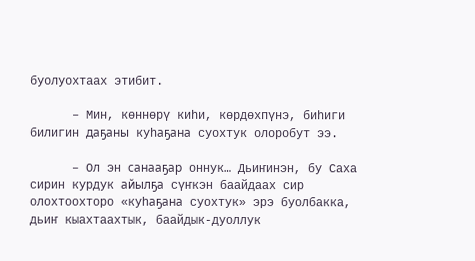буолуохтаах этибит.

      – Мин, көннөрү киhи, көрдөхпүнэ, биhиги билигин даҕаны куhаҕана суохтук олоробут ээ.

      – Ол эн санааҕар оннук… Дьиҥинэн, бу Саха сирин курдук айылҕа сүҥкэн баайдаах сир олохтоохторо «куhаҕана суохтук» эрэ буолбакка, дьиҥ кыахтаахтык, баайдык-дуоллук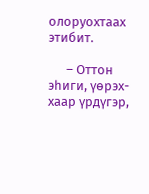олоруохтаах этибит.

      – Оттон эhиги, үөрэх-хаар үрдүгэр,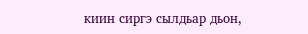киин сиргэ сылдьар дьон,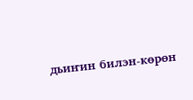дьиҥин билэн-көрөн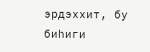эрдэххит, бу биhиги